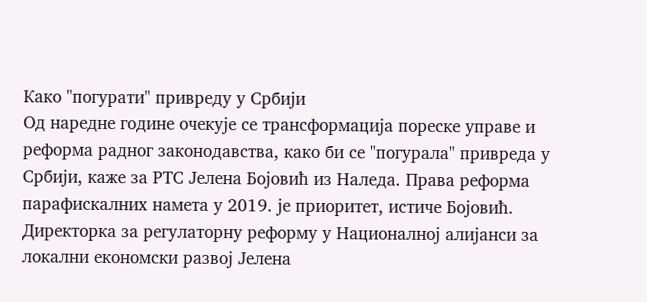Како "погурати" привреду у Србији
Од наредне године очекује се трансформација пореске управе и реформа радног законодавства, како би се "погурала" привреда у Србији, каже за РТС Јелена Бојовић из Наледа. Права реформа парафискалних намета у 2019. је приоритет, истиче Бојовић.
Директорка за регулаторну реформу у Националној алијанси за локални економски развој Јелена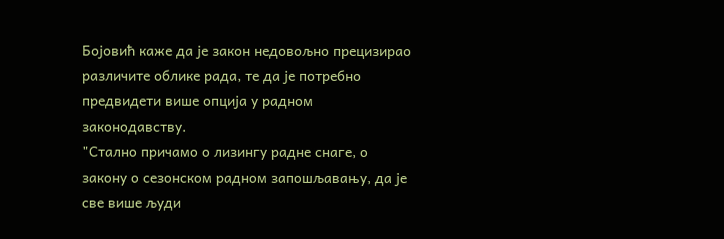Бојовић каже да је закон недовољно прецизирао различите облике рада, те да је потребно предвидети више опција у радном законодавству.
"Стално причамо о лизингу радне снаге, о закону о сезонском радном запошљавању, да је све више људи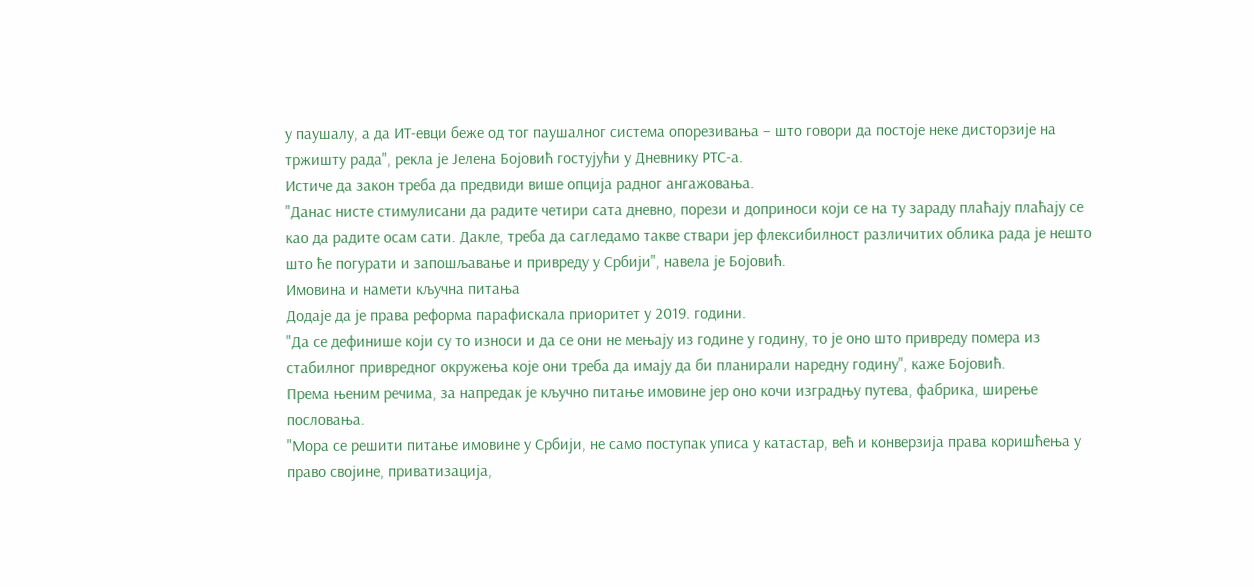у паушалу, а да ИТ-евци беже од тог паушалног система опорезивања – што говори да постоје неке дисторзије на тржишту рада", рекла је Јелена Бојовић гостујући у Дневнику РТС-а.
Истиче да закон треба да предвиди више опција радног ангажовања.
"Данас нисте стимулисани да радите четири сата дневно, порези и доприноси који се на ту зараду плаћају плаћају се као да радите осам сати. Дакле, треба да сагледамо такве ствари јер флексибилност различитих облика рада је нешто што ће погурати и запошљавање и привреду у Србији", навела је Бојовић.
Имовина и намети кључна питања
Додаје да је права реформа парафискала приоритет у 2019. години.
"Да се дефинише који су то износи и да се они не мењају из године у годину, то је оно што привреду помера из стабилног привредног окружења које они треба да имају да би планирали наредну годину", каже Бојовић.
Према њеним речима, за напредак је кључно питање имовине јер оно кочи изградњу путева, фабрика, ширење пословања.
"Мора се решити питање имовине у Србији, не само поступак уписа у катастар, већ и конверзија права коришћења у право својине, приватизација,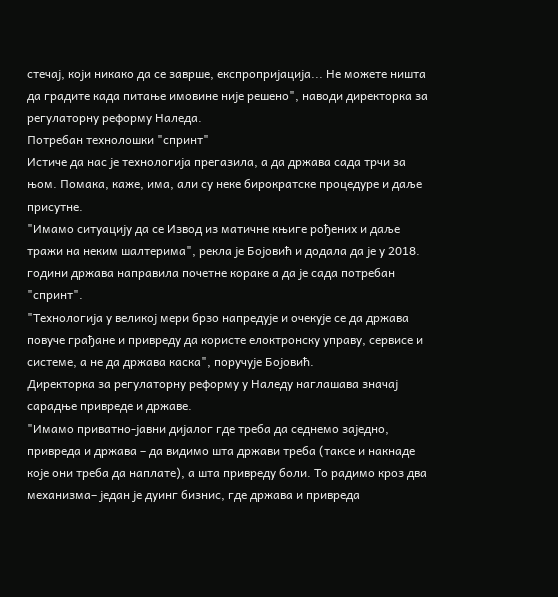стечај, који никако да се заврше, експропријација... Не можете ништа да градите када питање имовине није решено", наводи директорка за регулаторну реформу Наледа.
Потребан технолошки "спринт"
Истиче да нас је технологија прегазила, а да држава сада трчи за њом. Помака, каже, има, али су неке бирократске процедуре и даље присутне.
"Имамо ситуацију да се Извод из матичне књиге рођених и даље тражи на неким шалтерима", рекла је Бојовић и додала да је у 2018. години држава направила почетне кораке а да је сада потребан "спринт".
"Технологија у великој мери брзо напредује и очекује се да држава повуче грађане и привреду да користе елоктронску управу, сервисе и системе, а не да држава каска", поручује Бојовић.
Директорка за регулаторну реформу у Наледу наглашава значај сарадње привреде и државе.
"Имамо приватно-јавни дијалог где треба да седнемо заједно, привреда и држава – да видимо шта држави треба (таксе и накнаде које они треба да наплате), а шта привреду боли. То радимо кроз два механизма– један је дуинг бизнис, где држава и привреда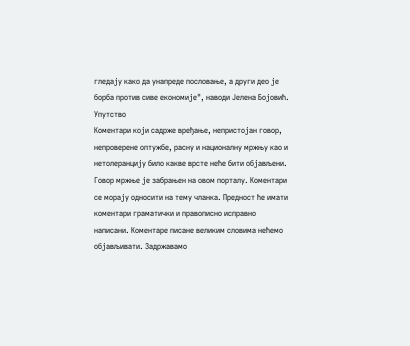гледају како да унапреде пословање, а други део је борба против сиве економије", наводи Јелена Бојовић.
Упутство
Коментари који садрже вређање, непристојан говор, непроверене оптужбе, расну и националну мржњу као и нетолеранцију било какве врсте неће бити објављени. Говор мржње је забрањен на овом порталу. Коментари се морају односити на тему чланка. Предност ће имати коментари граматички и правописно исправно написани. Коментаре писане великим словима нећемо објављивати. Задржавамо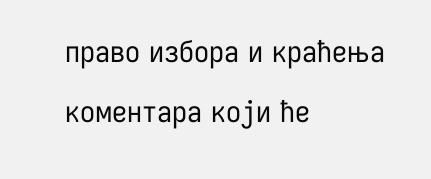право избора и краћења коментара који ће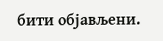бити објављени.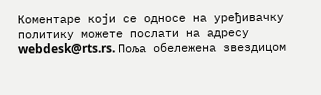Коментаре који се односе на уређивачку политику можете послати на адресу webdesk@rts.rs. Поља обележена звездицом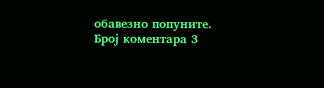обавезно попуните.
Број коментара 3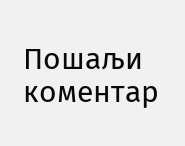Пошаљи коментар